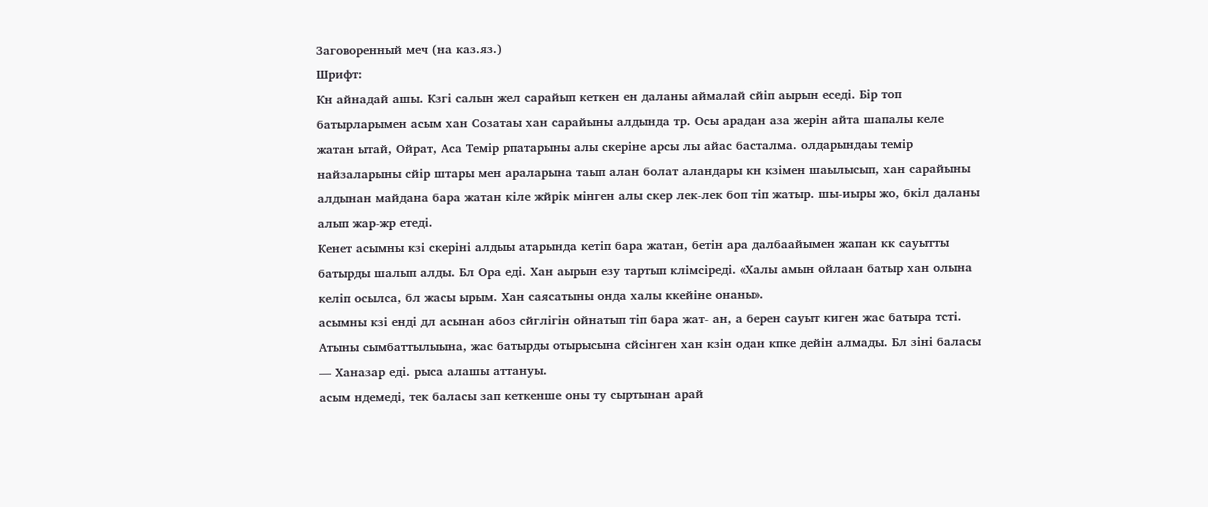Заговоренный меч (на каз.яз.)
Шрифт:
Кн айнадай ашы. Кзгі салын жел сарайып кеткен ен даланы аймалай сйіп аырын еседі. Бір топ батырларымен асым хан Созатаы хан сарайыны алдында тр. Осы арадан аза жерін айта шапалы келе жатан ытай, Ойрат, Аса Темір рпатарыны алы скеріне арсы лы айас басталма. олдарындаы темір найзаларыны сйір штары мен араларына таып алан болат аландары кн кзімен шаылысып, хан сарайыны алдынан майдана бара жатан кіле жйрік мінген алы скер лек-лек боп тіп жатыр. шы-иыры жо, бкіл даланы алып жар-жр етеді.
Кенет асымны кзі скеріні алдыы атарында кетіп бара жатан, бетін ара далбаайымен жапан кк сауытты батырды шалып алды. Бл Ора еді. Хан аырын езу тартып клімсіреді. «Халы амын ойлаан батыр хан олына келіп осылса, бл жасы ырым. Хан саясатыны онда халы ккейіне онаны».
асымны кзі енді дл асынан абоз сйглігін ойнатып тіп бара жат- ан, а берен сауыт киген жас батыра тсті. Атыны сымбаттылыына, жас батырды отырысына сйсінген хан кзін одан кпке дейін алмады. Бл зіні баласы — Ханазар еді. рыса алашы аттануы.
асым ндемеді, тек баласы зап кеткенше оны ту сыртынан арай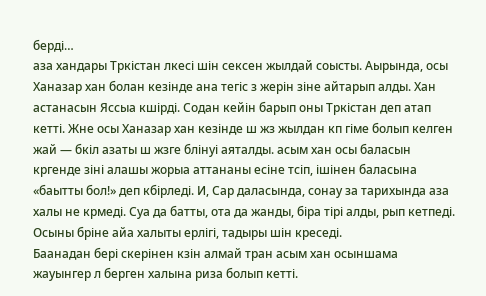берді…
аза хандары Тркістан лкесі шін сексен жылдай соысты. Аырында, осы Ханазар хан болан кезінде ана тегіс з жерін зіне айтарып алды. Хан астанасын Яссыа кшірді. Содан кейін барып оны Тркістан деп атап кетті. Жне осы Ханазар хан кезінде ш жз жылдан кп гіме болып келген жай — бкіл азаты ш жзге блінуі аяталды. асым хан осы баласын кргенде зіні алашы жорыа аттананы есіне тсіп, ішінен баласына «баытты бол!» деп кбірледі. И, Сар даласында, сонау за тарихында аза халы не крмеді. Суа да батты, ота да жанды, біра тірі алды, рып кетпеді. Осыны бріне айа халыты ерлігі, тадыры шін креседі.
Баанадан бері скерінен кзін алмай тран асым хан осыншама жауынгер л берген халына риза болып кетті.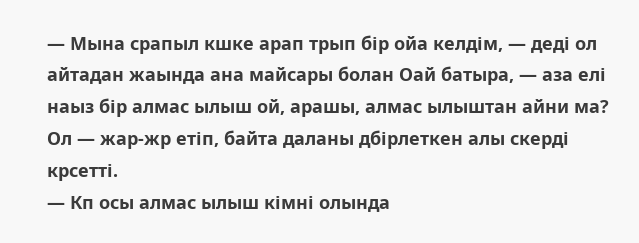— Мына срапыл кшке арап трып бір ойа келдім, — деді ол айтадан жаында ана майсары болан Оай батыра, — аза елі наыз бір алмас ылыш ой, арашы, алмас ылыштан айни ма? Ол — жар-жр етіп, байта даланы дбірлеткен алы скерді крсетті.
— Кп осы алмас ылыш кімні олында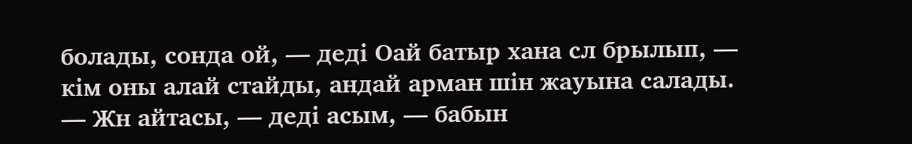болады, сонда ой, — деді Оай батыр хана сл брылып, — кім оны алай стайды, андай арман шін жауына салады.
— Жн айтасы, — деді асым, — бабын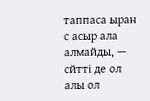таппаса ыран с асыр ала алмайды, — сйтті де ол алы ол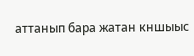аттанып бара жатан кншыыс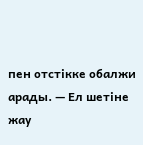пен отстікке обалжи арады. — Ел шетіне жау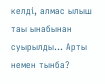келді, алмас ылыш таы ынабынан суырылды… Арты немен тынба?